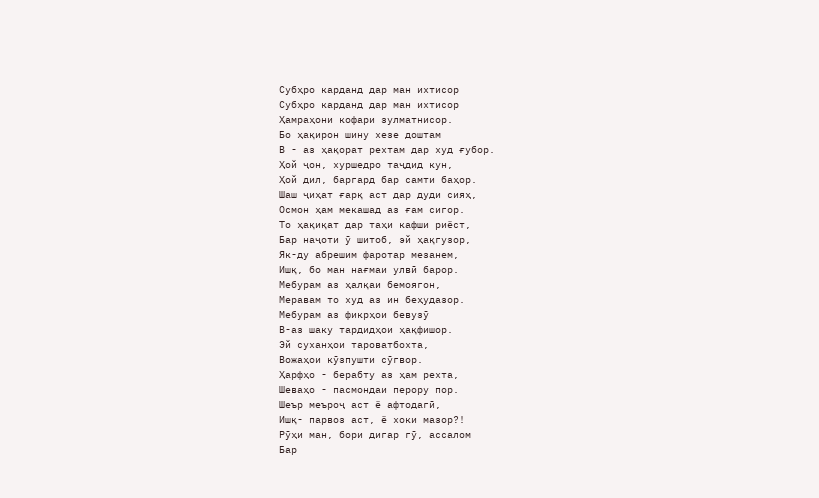Субҳро карданд дар ман ихтисор
Субҳро карданд дар ман ихтисор
Ҳамраҳони кофари зулматнисор.
Бо ҳақирон шину хезе доштам
В - аз ҳақорат рехтам дар худ ғубор.
Ҳой ҷон, хуршедро таҷдид кун,
Ҳой дил, баргард бар самти баҳор.
Шаш ҷиҳат ғарқ аст дар дуди сияҳ,
Осмон ҳам мекашад аз ғам сигор.
То ҳақиқат дар таҳи кафши риёст,
Бар наҷоти ӯ шитоб, эй ҳақгузор,
Як-ду абрешим фаротар мезанем,
Ишқ, бо ман нағмаи улвӣ барор.
Мебурам аз ҳалқаи бемоягон,
Меравам то худ аз ин беҳудазор.
Мебурам аз фикрҳои бевузӯ
В-аз шаку тардидҳои ҳақфишор.
Эй суханҳои тароватбохта,
Вожаҳои кӯзпушти сӯгвор.
Ҳарфҳо - берабту аз ҳам рехта,
Шеваҳо - пасмондаи перору пор.
Шеър меъроҷ аст ё афтодагӣ,
Ишқ- парвоз аст, ё хоки мазор?!
Рӯҳи ман, бори дигар гӯ, ассалом
Бар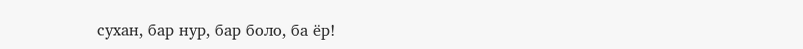сухан, бар нур, бар боло, ба ёр!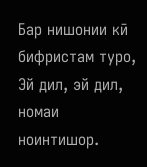Бар нишонии кӣ бифристам туро,
Эй дил, эй дил, номаи ноинтишор.